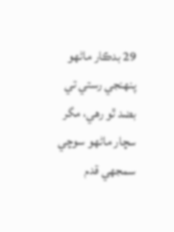29 بدڪار ماڻهو پنهنجي رستي تي بضد ٿو رهي، مگر سچار ماڻهو سوچي سمجھي قدم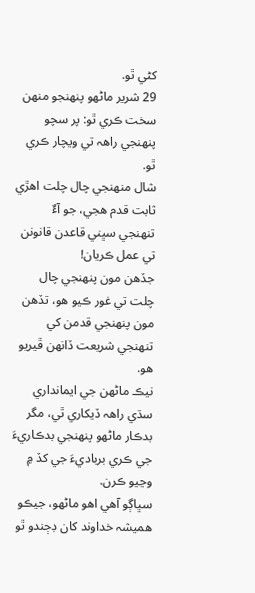کڻي ٿو.
29 شرير ماڻهو پنهنجو منهن سخت ڪري ٿو: پر سچو پنهنجي راهہ تي ويچار ڪري ٿو.
شال منهنجي چال چلت اهڙي ثابت قدم هجي، جو آءٌ تنهنجي سڀني قاعدن قانونن تي عمل ڪريان!
جڏهن مون پنهنجي چال چلت تي غور ڪيو هو، تڏهن مون پنهنجي قدمن کي تنهنجي شريعت ڏانهن ڦيريو هو.
نيڪ ماڻهن جي ايمانداري سڌي راهہ ڏيکاري ٿي، مگر بدڪار ماڻهو پنهنجي بدڪاريءَ جي ڪري برباديءَ جي کڏ ۾ وڃيو ڪرن.
سڀاڳو آهي اهو ماڻهو، جيڪو هميشہ خداوند کان ڊڄندو ٿو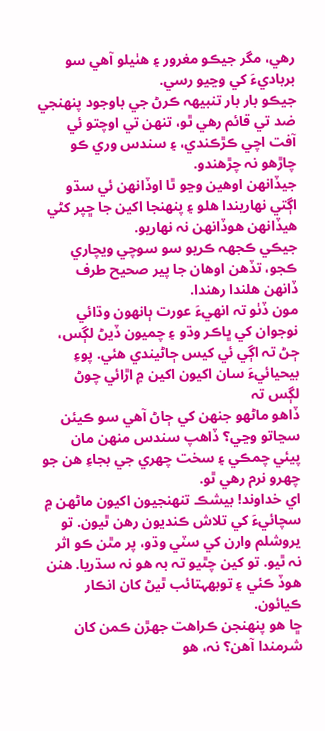رهي، مگر جيڪو مغرور ۽ هٺيلو آهي سو برباديءَ کي وڃيو رسي.
جيڪو بار بار تنبيهہ ڪرڻ جي باوجود پنهنجي ضد تي قائم رهي ٿو، تنهن تي اوچتو ئي آفت اچي ڪڙڪندي، ۽ سندس وري ڪو چاڙهو نہ چڙهندو.
جيڏانهن اوهين وڃو ٿا اوڏانهن ئي سڌو اڳتي نهاريندا هلو ۽ پنهنجا اکين جا ڇپر کڻي هيڏانهن هوڏانهن نہ نهاريو.
جيڪي ڪجھہ ڪريو سو سوچي ويچاري ڪجو، تڏهن اوهان جا پير صحيح طرف ڏانهن هلندا رهندا.
مون ڏٺو تہ انهيءَ عورت ٻانهون وڌائي نوجوان کي ڀاڪر وڌو ۽ چميون ڏيڻ لڳس، ڄڻ تہ اڳي ئي کيس ڄاڻيندي هئي. پوءِ بيحيائيءَ سان اکيون اکين ۾ اڙائي چوڻ لڳس تہ
ڏاهو ماڻهو جنهن کي ڄاڻ آهي سو ڪيئن سڃاتو وڃي؟ ڏاهپ سندس منهن مان پيئي چمڪي ۽ سخت چهري جي بجاءِ هن جو چهرو نرم رهي ٿو.
اي خداوند! بيشڪ تنهنجيون اکيون ماڻهن ۾ سچائيءَ کي تلاش ڪنديون رهن ٿيون. تو يروشلم وارن کي سٽي وڌو، پر مٿن ڪو اثر نہ ٿيو. تو کين چٿيو تہ بہ هو نہ سڌريا. هنن هوڏ ڪئي ۽ توبهہتائب ٿيڻ کان انڪار ڪيائون.
ڇا هو پنهنجن ڪراهت جهڙن ڪمن کان شرمندا آهن؟ نہ، هو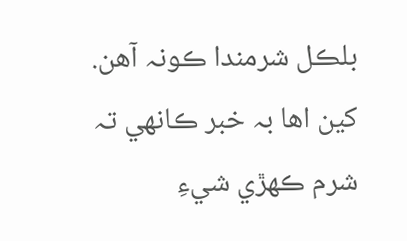بلڪل شرمندا ڪونہ آهن. کين اها بہ خبر ڪانهي تہ شرم ڪهڙي شيءِ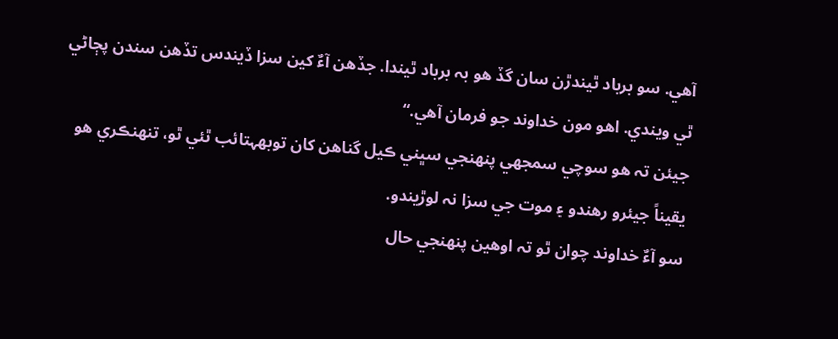آهي. سو برباد ٿيندڙن سان گڏ هو بہ برباد ٿيندا. جڏهن آءٌ کين سزا ڏيندس تڏهن سندن پڄاڻي ٿي ويندي. اهو مون خداوند جو فرمان آهي.“
جيئن تہ هو سوچي سمجھي پنهنجي سڀني ڪيل گناهن کان توبهہتائب ٿئي ٿو، تنهنڪري هو يقيناً جيئرو رهندو ۽ موت جي سزا نہ لوڙيندو.
سو آءٌ خداوند چوان ٿو تہ اوهين پنهنجي حال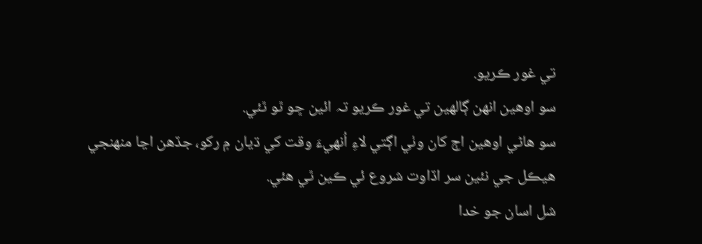تي غور ڪريو.
سو اوهين انهن ڳالهين تي غور ڪريو تہ ائين ڇو ٿو ٿئي.
سو هاڻي اوهين اڄ کان وٺي اڳتي لاءِ اُنهيءَ وقت کي ڌيان ۾ رکو، جڏهن اڃا منهنجي هيڪل جي نئين سر اڏاوت شروع ئي ڪين ٿي هئي.
شل اسان جو خدا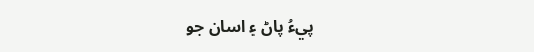پيءُ پاڻ ۽ اسان جو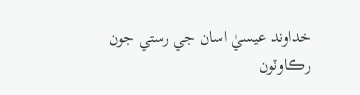خداوند عيسيٰ اسان جي رستي جون رڪاوٽون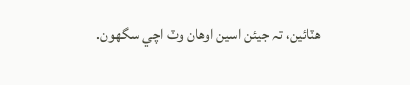هٽائين، تہ جيئن اسين اوهان وٽ اچي سگھون.